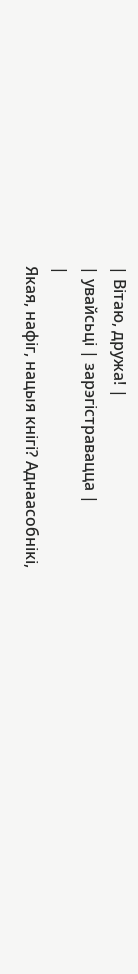| Вiтаю, дружа! |
| увайсьцi | зарэгiстравацца |
|
Якая, нафіг, нацыя кнігі? Аднаасобнікі,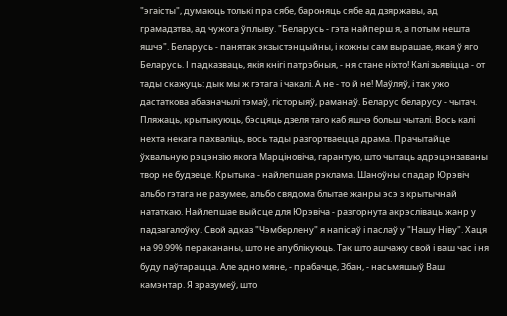"эгаісты", думаюць толькі пра сябе, бароняць сябе ад дзяржавы, ад грамадзтва, ад чужога ўплыву. "Беларусь - гэта найперш я, а потым нешта яшчэ". Беларусь - панятак экзыстэнцыйны, і кожны сам вырашае, якая ў яго Беларусь. І падказваць, якія кнігі патрэбныя, - ня стане ніхто! Калі зьявіцца - от тады скажуць: дык мы ж гэтага і чакалі. А не - то й не! Маўляў, і так ужо дастаткова абазначылі тэмаў, гісторыяў, раманаў. Беларус беларусу - чытач. Пляжаць, крытыкуюць, бэсцяць дзеля таго каб яшчэ больш чыталі. Вось калі нехта некага пахваліць, вось тады разгортваецца драма. Прачытайце ўхвальную рэцэнзію якога Марціновіча, гарантую, што чытаць адрэцэнзаваны твор не будзеце. Крытыка - найлепшая рэклама. Шаноўны спадар Юрэвіч альбо гэтага не разумее, альбо свядома блытае жанры эсэ з крытычнай нататкаю. Найлепшае выйсце для Юрэвіча - разгорнута акрэсліваць жанр у падзагалоўку. Свой адказ "Чэмберлену" я напісаў і паслаў у "Нашу Ніву". Хаця на 99.99% перакананы, што не апублікуюць. Так што ашчажу свой і ваш час і ня буду паўтарацца. Але адно мяне, - прабачце, Збан, - насьмяшыў Ваш камэнтар. Я зразумеў, што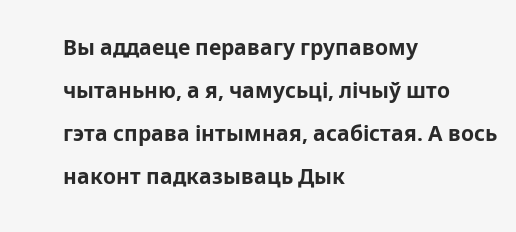Вы аддаеце перавагу групавому чытаньню, а я, чамусьці, лічыў што гэта справа інтымная, асабістая. А вось наконт падказываць Дык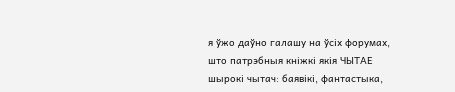я ўжо даўно галашу на ўсіх форумах, што патрэбныя кніжкі якія ЧЫТАЕ шырокі чытач: баявікі, фантастыка,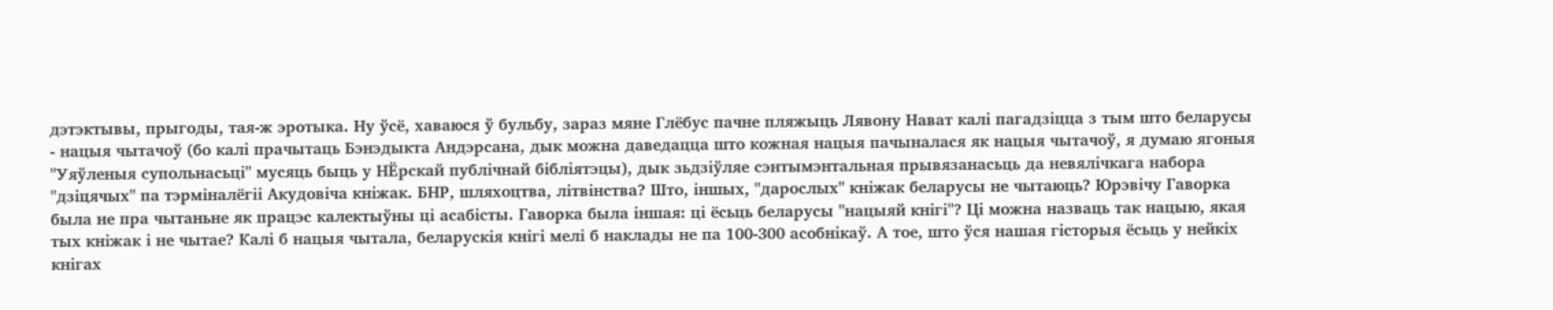дэтэктывы, прыгоды, тая-ж эротыка. Ну ўсё, хаваюся ў бульбу, зараз мяне Глёбус пачне пляжыць Лявону Нават калі пагадзіцца з тым што беларусы - нацыя чытачоў (бо калі прачытаць Бэнэдыкта Андэрсана, дык можна даведацца што кожная нацыя пачыналася як нацыя чытачоў, я думаю ягоныя "Уяўленыя супольнасьці" мусяць быць у НЁрскай публічнай бібліятэцы), дык зьдзіўляе сэнтымэнтальная прывязанасьць да невялічкага набора "дзіцячых" па тэрміналёгіі Акудовіча кніжак. БНР, шляхоцтва, літвінства? Што, іншых, "дарослых" кніжак беларусы не чытаюць? Юрэвічу Гаворка была не пра чытаньне як працэс калектыўны ці асабісты. Гаворка была іншая: ці ёсьць беларусы "нацыяй кнігі"? Ці можна назваць так нацыю, якая тых кніжак і не чытае? Калі б нацыя чытала, беларускія кнігі мелі б наклады не па 100-300 асобнікаў. А тое, што ўся нашая гісторыя ёсьць у нейкіх кнігах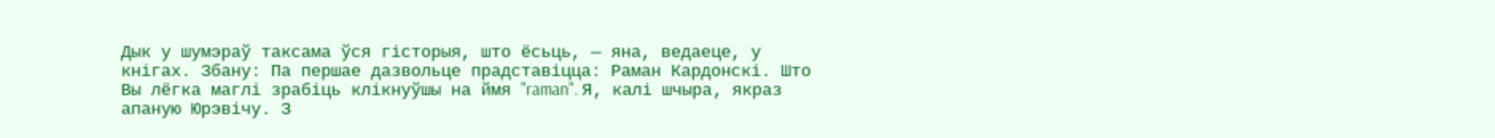Дык у шумэраў таксама ўся гісторыя, што ёсьць, — яна, ведаеце, у кнігах. Збану: Па першае дазвольце прадставіцца: Раман Кардонскі. Што Вы лёгка маглі зрабіць клікнуўшы на ймя "raman". Я‚ калі шчыра‚ якраз апаную Юрэвічу. З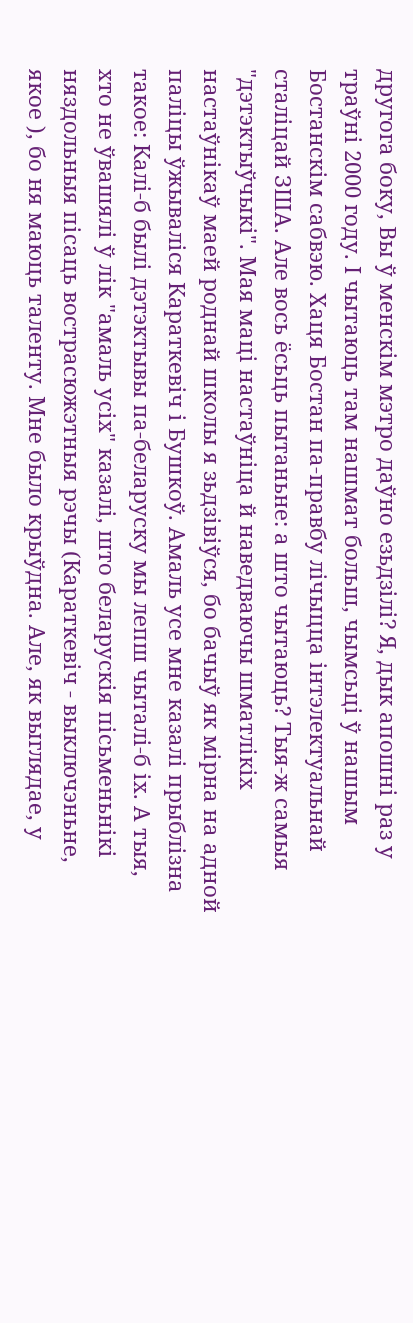другога боку‚ Вы ў менскім мэтро даўно езьдзілі? Я‚ дык апошні раз у траўні 2000 году. І чытаюць там нашмат больш‚ чымсьці ў нашым Бостанскім сабвэю. Хаця Бостан па-правбу лічыцца інтэлектуальнай сталіцай ЗША. Але вось ёсьць пытаньне: а што чытаюць? Тыя-ж самыя "дэтэктыўчыкі". Мая маці настаўніца й наведваючы шматлікіх настаўнікаў маей роднай школы я зьдзівіўся‚ бо бачыў як мірна на адной паліцы ўжываліся Караткевіч і Бушкоў. Амаль усе мне казалі прыблізна такое: Калі-б былі дэтэктывы па-беларуску мы лепш чыталі-б іх. А тыя‚ хто не ўвашялі ў лік "амаль усіх" казалі‚ што беларускія пісьменьнікі няздольныя пісаць вострасюжэтныя рэчы (Караткевіч - выключэньне‚ якое )‚ бо ня маюць таленту. Мне было крыўдна. Але‚ як выглядае‚ у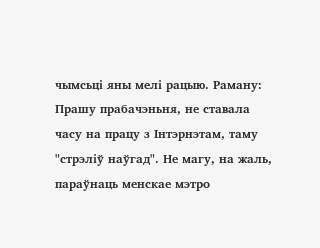чымсьці яны мелі рацыю. Раману: Прашу прабачэньня, не ставала часу на працу з Інтэрнэтам, таму "стрэліў наўгад". Не магу, на жаль, параўнаць менскае мэтро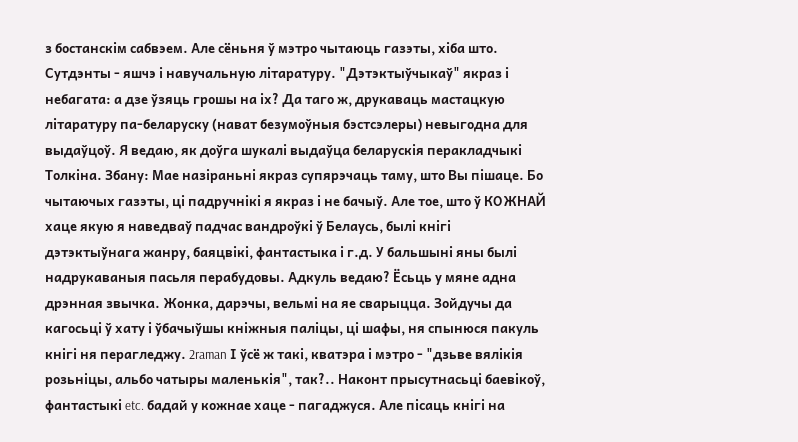з бостанскім сабвэем. Але сёньня ў мэтро чытаюць газэты, хіба што. Сутдэнты - яшчэ і навучальную літаратуру. "Дэтэктыўчыкаў" якраз і небагата: а дзе ўзяць грошы на іх? Да таго ж, друкаваць мастацкую літаратуру па-беларуску (нават безумоўныя бэстсэлеры) невыгодна для выдаўцоў. Я ведаю, як доўга шукалі выдаўца беларускія перакладчыкі Толкіна. Збану: Мае назіраньні якраз супярэчаць таму, што Вы пішаце. Бо чытаючых газэты, ці падручнікі я якраз і не бачыў. Але тое, што ў КОЖНАЙ хаце якую я наведваў падчас вандроўкі ў Белаусь, былі кнігі дэтэктыўнага жанру, баяцвікі, фантастыка і г.д. У бальшыні яны былі надрукаваныя пасьля перабудовы. Адкуль ведаю? Ёсьць у мяне адна дрэнная звычка. Жонка, дарэчы, вельмі на яе сварыцца. Зойдучы да кагосьці ў хату і ўбачыўшы кніжныя паліцы, ці шафы, ня спынюся пакуль кнігі ня перагледжу. 2raman І ўсё ж такі, кватэра і мэтро - "дзьве вялікія розьніцы, альбо чатыры маленькія", так?.. Наконт прысутнасьці баевікоў, фантастыкі etc. бадай у кожнае хаце - пагаджуся. Але пісаць кнігі на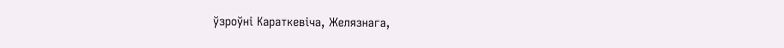ўзроўні Караткевіча, Желязнага,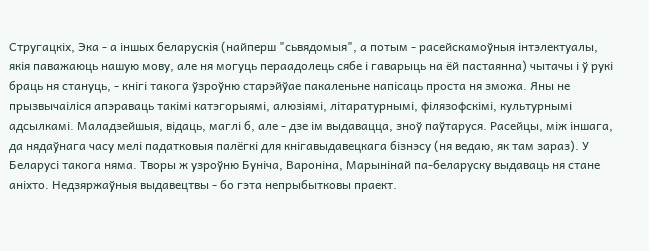Стругацкіх, Эка - а іншых беларускія (найперш "сьвядомыя", а потым - расейскамоўныя інтэлектуалы, якія паважаюць нашую мову, але ня могуць пераадолець сябе і гаварыць на ёй пастаянна) чытачы і ў рукі браць ня стануць, - кнігі такога ўзроўню старэйўае пакаленьне напісаць проста ня зможа. Яны не прызвычаіліся апэраваць такімі катэгорыямі, алюзіямі, літаратурнымі, філязофскімі, культурнымі адсылкамі. Маладзейшыя, відаць, маглі б, але - дзе ім выдавацца, зноў паўтаруся. Расейцы, між іншага, да нядаўнага часу мелі падатковыя палёгкі для кнігавыдавецкага бізнэсу (ня ведаю, як там зараз). У Беларусі такога няма. Творы ж узроўню Буніча, Вароніна, Марынінай па-беларуску выдаваць ня стане аніхто. Недзяржаўныя выдавецтвы - бо гэта непрыбытковы праект.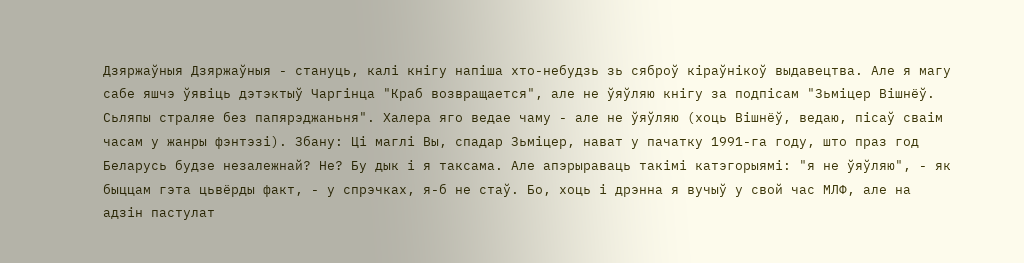Дзяржаўныя Дзяржаўныя - стануць, калі кнігу напіша хто-небудзь зь сяброў кіраўнікоў выдавецтва. Але я магу сабе яшчэ ўявіць дэтэктыў Чаргінца "Краб возвращается", але не ўяўляю кнігу за подпісам "Зьміцер Вішнёў. Сьляпы страляе без папярэджаньня". Халера яго ведае чаму - але не ўяўляю (хоць Вішнёў, ведаю, пісаў сваім часам у жанры фэнтэзі). Збану: Ці маглі Вы, спадар Зьміцер, нават у пачатку 1991-га году, што праз год Беларусь будзе незалежнай? Не? Бу дык і я таксама. Але апэрыраваць такімі катэгорыямі: "я не ўяўляю", - як быццам гэта цьвёрды факт, - у спрэчках, я-б не стаў. Бо, хоць і дрэнна я вучыў у свой час МЛФ, але на адзін пастулат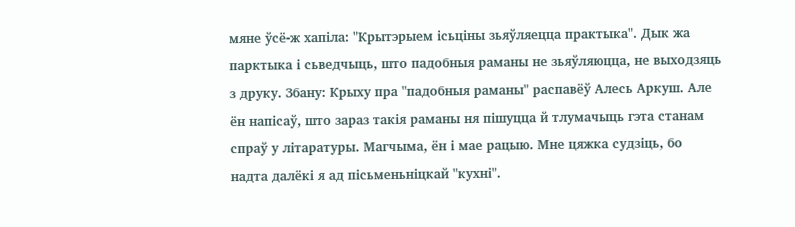мяне ўсё-ж хапіла: "Крытэрыем ісьціны зьяўляецца практыка". Дык жа парктыка і сьведчыць, што падобныя раманы не зьяўляюцца, не выходзяць з друку. Збану: Крыху пра "падобныя раманы" распавёў Алесь Аркуш. Але ён напісаў, што зараз такія раманы ня пішуцца й тлумачыць гэта станам спраў у літаратуры. Магчыма, ён і мае рацыю. Мне цяжка судзіць, бо надта далёкі я ад пісьменьніцкай "кухні".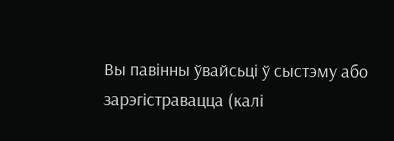Вы павiнны ўвайсьцi ў сыстэму або зарэгiстравацца (калi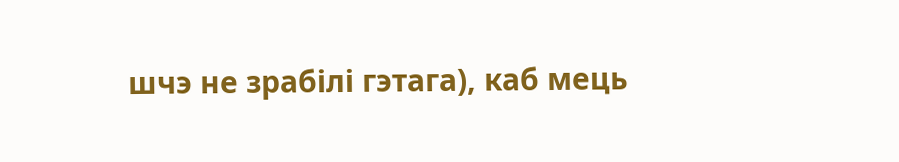шчэ не зрабiлi гэтага), каб мець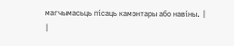магчымасьць пiсаць камэнтары або навiны. |
|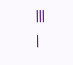|||
|